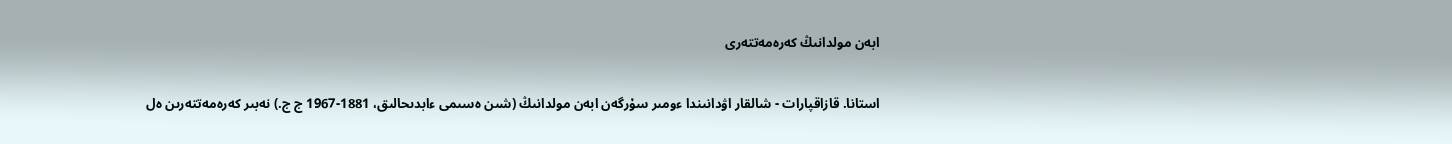ابەن مولدانىڭ کەرەمەتتەرى

استانا. قازاقپارات - شالقار اۋدانىندا ءومىر سۇرگەن ابەن مولدانىڭ (شىن ەسىمى ءابدىحالىق، 1881-1967 ج ج.) نەبىر كەرەمەتتەرىن ەل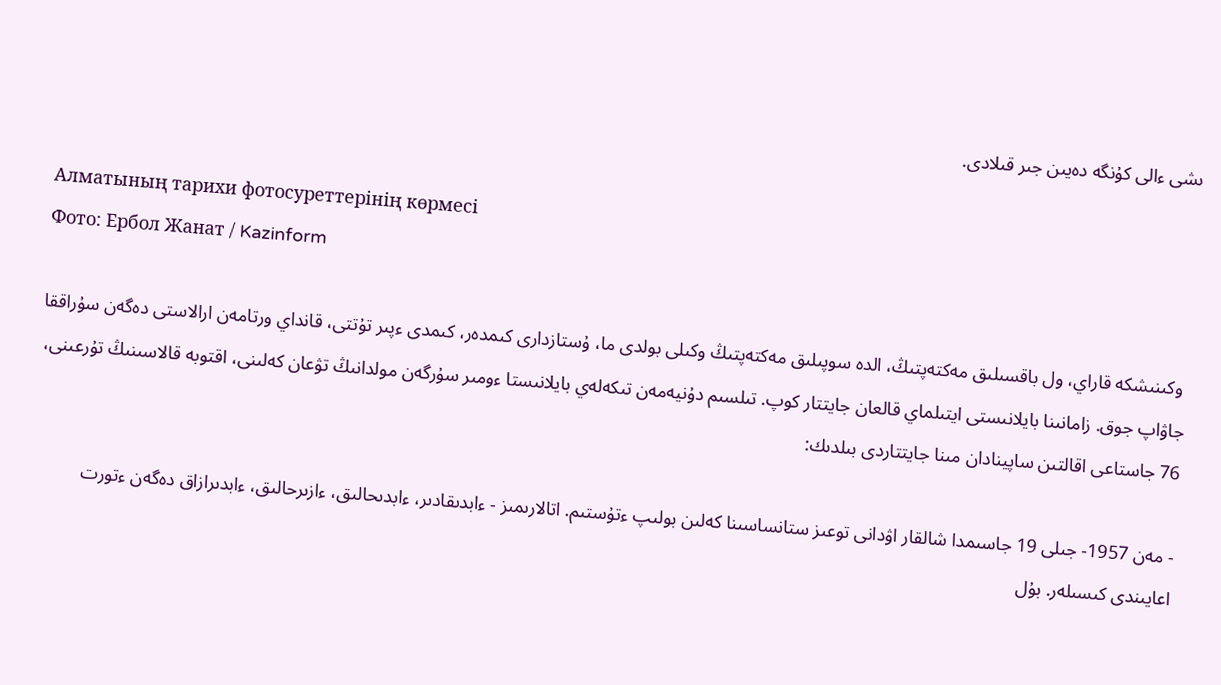ىشى ءالى كۇنگە دەيىن جىر قىلادى.

Алматының тарихи фотосуреттерінің көрмесі
Фото: Ербол Жанат / Kazinform

 وكىنىشكە قاراي، ول باقسىلىق مەكتەپتىڭ، الدە سوپىلىق مەكتەپتىڭ وكىلى بولدى ما، ۇستازدارى كىمدەر، كىمدى ءپىر تۇتتى، قانداي ورتامەن ارالاستى دەگەن سۇراققا جاۋاپ جوق. زامانىنا بايلانىستى ايتىلماي قالعان جايتتار كوپ. تىلسىم دۇنيەمەن تىكەلەي بايلانىستا ءومىر سۇرگەن مولدانىڭ تۋعان كەلىنى، اقتوبە قالاسىنىڭ تۇرعىنى، 76 جاستاعى اقالتىن ساپينادان مىنا جايتتاردى بىلدىك:

- مەن 1957- جىلى 19 جاسىمدا شالقار اۋدانى توعىز ستانساسىنا كەلىن بولىپ ءتۇستىم. اتالارىمىز - ءابدىقادىر، ءابدىحالىق، ءازىرحالىق، ءابدىرازاق دەگەن ءتورت اعايىندى كىسىلەر. بۇل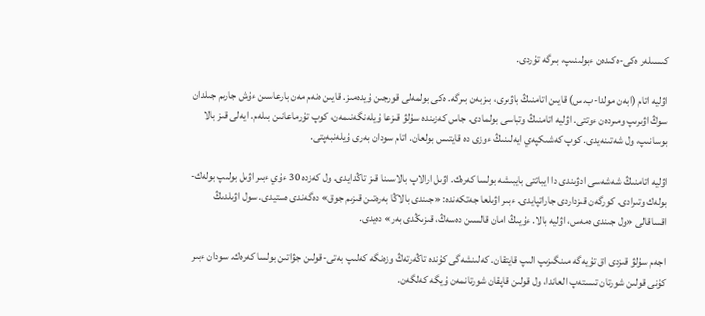كىسىلەر ەكى-ەكىدەن ءبولىنىپ، بىرگە تۇردى.

اۋليە اتام (ابەن مولدا-ب.س) قايىن اتامنىڭ باۋىرى، بىزبەن بىرگە. ەكى بولمەلى قورجىن ۇيدەمىز. قايىن ەنەم مەن بارعاسىن ءۇش جارىم جىلدان سوڭ اۋىرىپ ومىردەن ءوتتى. اۋليە اتامنىڭ وتباسى بولمادى. جاس كەزىندە سۇلۋ قىزعا ۇيلەنگەنىمەن، كوپ تۇرماعانىن بىلەم. ايەلى قىز بالا بوسانىپ، ول شەتىنەيدى. كوپ كەشىكپەي ايەلىنىڭ ءوزى دە قايتىس بولعان. اتام سودان بەرى ۇيلەنبەپتى.

اۋليە اتامنىڭ شەشەسى ادۋىندى دا ايباتتى بايبىشە بولسا كەرەك. اۋىل ارالاپ بالاسىنا قىز تاڭدايدى. ول كەزدە 30 ءۇي ءبىر اۋىل بولىپ بولەك-بولەك وتىرادى. كورگەن قىزداردى جاراتپايدى. ءبىر اۋىلعا جەتكەندە: «جىندى بالاڭا بەرەتىن قىزىم جوق» دەگەندى ەستيدى. سول اۋىلدىڭ اقساقالى «ول جىندى ەمەس، اۋليە بالا. ءۇيىڭ امان قالسىن دەسەڭ، قىزىڭدى بەر» دەيدى.

اجەم سۇلۋ قىزدى اق تۇيەگە مىنگىزىپ الىپ قايتقان. كەلىنشەگى كۇندە تاڭەرتەڭ وزەنگە كەلىپ بەتى-قولىن جۋاتىن بولسا كەرەك. سودان ءبىر كۇنى قولىن شورتان تىستەپ العاندا، ول قولىن قاپقان شورتانمەن ۇيگە كەلگەن.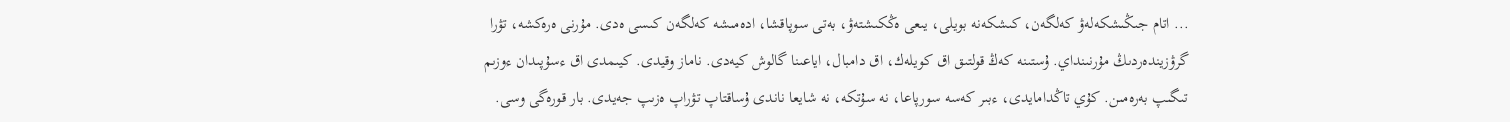... اتام جىڭىشكەلەۋ كەلگەن، كىشكەنە بويلى، يىعى ەڭكىشتەۋ، بەتى سوپاقشا، ادەمىشە كەلگەن كىسى ەدى. مۇرنى ەرەكشە، تۋرا گرۋزيندەردىڭ مۇرنىنداي. ۇستىنە كەڭ قولتىق اق كويلەك، اق دامبال، اياعىنا گالوش كيەدى. ناماز وقيدى. كيىمدى اق ءسۇپىدان ءوزىم تىگىپ بەرەمىن. كۇي تاڭدامايدى، ءبىر كەسە سورپاعا، نە سۇتكە، نە شايعا ناندى ۇساقتاپ تۋراپ ەزىپ جەيدى. بار قورەگى وسى.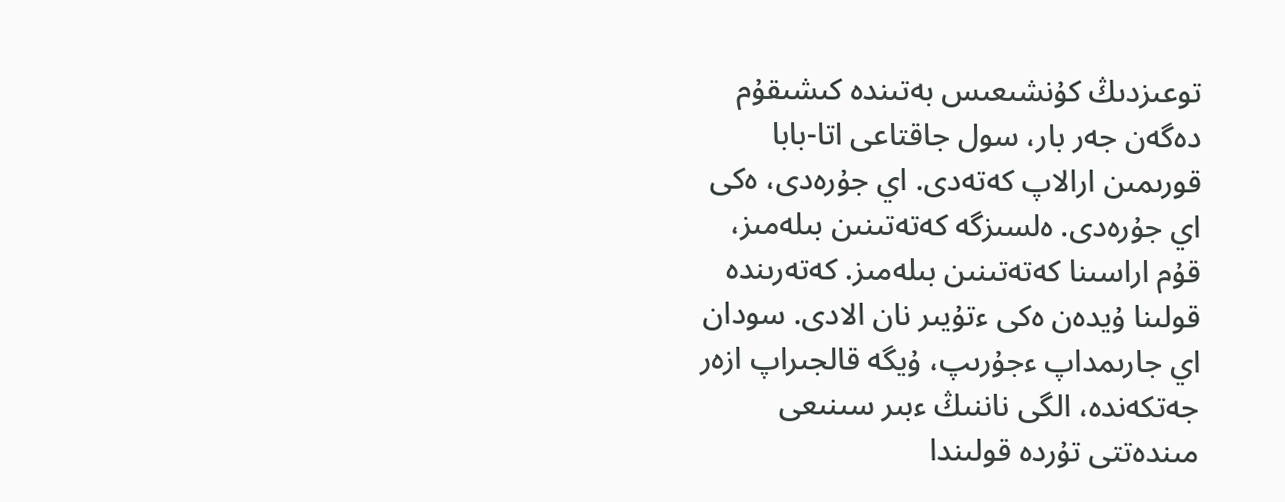توعىزدىڭ كۇنشىعىس بەتىندە كىشىقۇم دەگەن جەر بار، سول جاقتاعى اتا-بابا قورىمىن ارالاپ كەتەدى. اي جۇرەدى، ەكى اي جۇرەدى. ەلسىزگە كەتەتىنىن بىلەمىز، قۇم اراسىنا كەتەتىنىن بىلەمىز. كەتەرىندە قولىنا ۇيدەن ەكى ءتۇيىر نان الادى. سودان اي جارىمداپ ءجۇرىپ، ۇيگە قالجىراپ ازەر جەتكەندە، الگى ناننىڭ ءبىر سىنىعى مىندەتتى تۇردە قولىندا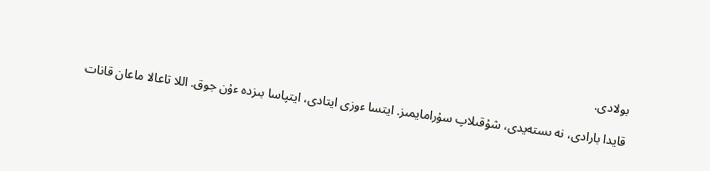بولادى.

قايدا بارادى، نە ىستەيدى، شۇقىلاپ سۇرامايمىز. ايتسا ءوزى ايتادى، ايتپاسا بىزدە ءۇن جوق. اللا تاعالا ماعان قانات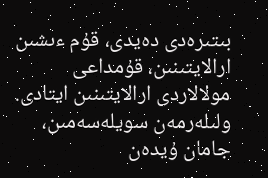بىتىرەدى دەيدى، قۇم ءىشىن ارالايتىنىن، قۇمداعى مولالاردى ارالايتىنىن ايتادى. ولىلەرمەن سويلەسەمىن، جامان ۇيدەن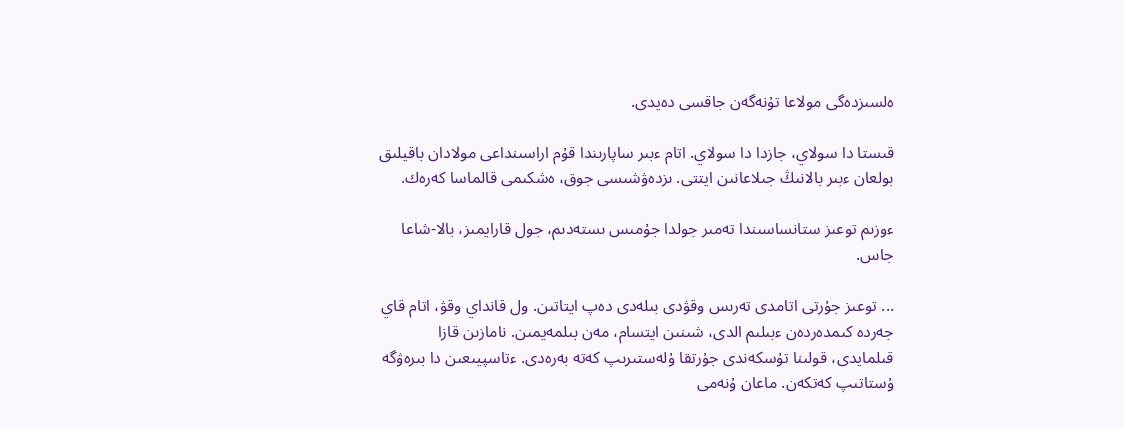ەلسىزدەگى مولاعا تۇنەگەن جاقسى دەيدى.

قىستا دا سولاي، جازدا دا سولاي. اتام ءبىر ساپارىندا قۇم اراسىنداعى مولادان باقيلىق بولعان ءبىر بالانىڭ جىلاعانىن ايتتى. ىزدەۋشىسى جوق، ەشكىمى قالماسا كەرەك.

ءوزىم توعىز ستانساسىندا تەمىر جولدا جۇمىس ىستەدىم، جول قارايمىز، بالا-شاعا جاس.

... توعىز جۇرتى اتامدى تەرىس وقۋدى بىلەدى دەپ ايتاتىن. ول قانداي وقۋ، اتام قاي جەردە كىمدەردەن ءبىلىم الدى، شىنىن ايتسام، مەن بىلمەيمىن. نامازىن قازا قىلمايدى، قولىنا تۇسكەندى جۇرتقا ۇلەستىرىپ كەتە بەرەدى. ءتاسپيىعىن دا بىرەۋگە ۇستاتىپ كەتكەن. ماعان ۇنەمى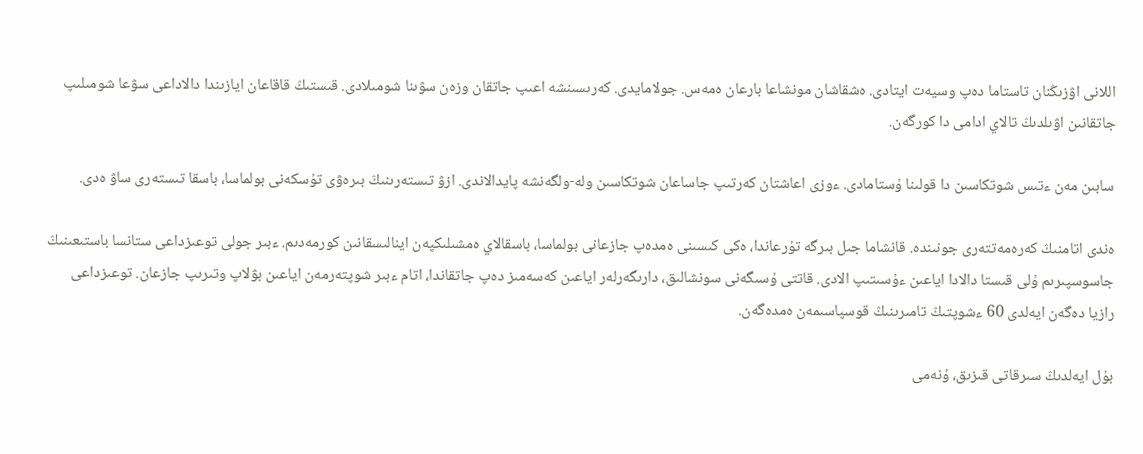اللانى اۋزىڭنان تاستاما دەپ وسيەت ايتادى. ەشقاشان مونشاعا بارعان ەمەس. جولامايدى. كەرىسىنشە اعىپ جاتقان وزەن سۋىنا شومىلادى. قىستىڭ قاقاعان ايازىندا دالاداعى سۋعا شومىلىپ جاتقانىن اۋىلدىڭ تالاي ادامى دا كورگەن.

سابىن مەن ءتىس شوتكاسىن دا قولىنا ۇستامادى. ءوزى اعاشتان كەرتىپ جاساعان شوتكاسىن ولە-ولگەنشە پايدالاندى. ازۋ تىستەرىنىڭ بىرەۋى تۇسكەنى بولماسا، باسقا تىستەرى ساۋ ەدى.

ەندى اتامنىڭ كەرەمەتتەرى جونىندە. قانشاما جىل بىرگە تۇرعاندا، ەكى كىسىنى ەمدەپ جازعانى بولماسا، باسقالاي ەمشىلىكپەن اينالىسقانىن كورمەدىم. ءبىر جولى توعىزداعى ستانسا باستىعىنىڭ جاسوسپىرىم ۇلى قىستا دالادا اياعىن ءۇسىتىپ الادى. قاتتى ۇسىگەنى سونشالىق، دارىگەرلەر اياعىن كەسەمىز دەپ جاتقاندا، اتام ءبىر شوپتەرمەن اياعىن بۋلاپ وتىرىپ جازعان. توعىزداعى رازيا دەگەن ايەلدى 60 ءشوپتىڭ تامىرىنىڭ قوسپاسىمەن ەمدەگەن.

بۇل ايەلدىڭ سىرقاتى قىزىق، ۇنەمى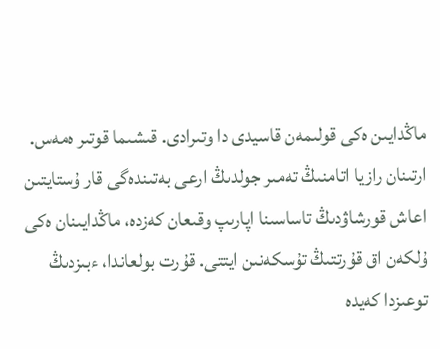ماڭدايىن ەكى قولىمەن قاسيدى دا وتىرادى. قىشىما قوتىر ەمەس. ارتىنان رازيا اتامنىڭ تەمىر جولدىڭ ارعى بەتىندەگى قار ۇستايتىن اعاش قورشاۋدىڭ تاساسىنا اپارىپ وقىعان كەزدە، ماڭدايىنان ەكى ۇلكەن اق قۇرتتىڭ تۇسكەنىن ايتتى. قۇرت بولعاندا، ءبىزدىڭ توعىزدا كەيدە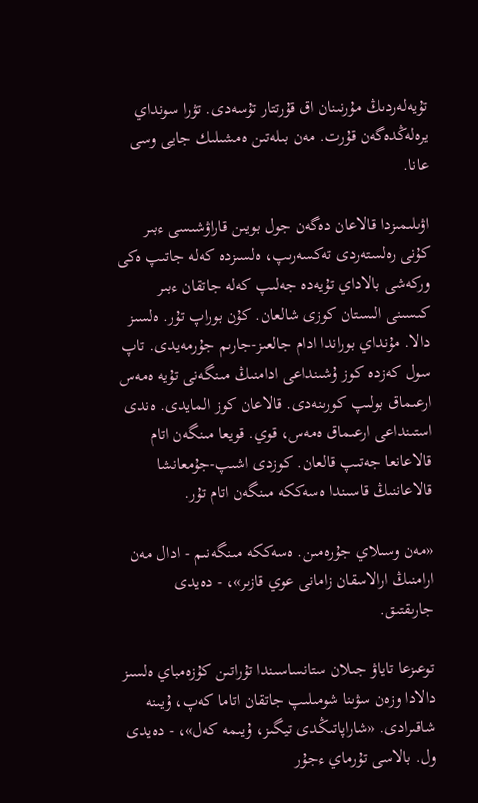تۇيەلەردىڭ مۇرنىنان اق قۇرتتار تۇسەدى. تۋرا سونداي يرەلەڭدەگەن قۇرت. مەن بىلەتىن ەمشىلىك جايى وسى عانا.

اۋىلىمىزدا قالاعان دەگەن جول بويىن قاراۋشىسى ءبىر كۇنى رەلستەردى تەكسەرىپ، ەلسىزدە كەلە جاتىپ ەكى وركەشى بالاداي تۇيەدە جەلىپ كەلە جاتقان ءبىر كىسىنى الىستان كوزى شالعان. كۇن بوراپ تۇر. ەلسىز دالا. مۇنداي بوراندا ادام جالعىز-جارىم جۇرمەيدى. تاپ سول كەزدە كوز ۇشىنداعى ادامنىڭ مىنگەنى تۇيە ەمەس ارعىماق بولىپ كورىنەدى. قالاعان كوز المايدى. ەندى استىنداعى ارعىماق ەمەس، قوي. قويعا مىنگەن اتام قالاعانعا جەتىپ قالعان. كوزدى اشىپ-جۇمعانشا قالاعاننىڭ قاسىندا ەسەككە مىنگەن اتام تۇر.

«مەن وسىلاي جۇرەمىن. ەسەككە مىنگەنىم - ادال مەن ارامنىڭ ارالاسقان زامانى عوي قازىر»، - دەيدى جارىقتىق.

توعىزعا تاياۋ جىلان ستانساسىندا تۇراتىن كۇزەمباي ەلسىز دالادا وزەن سۋىنا شومىلىپ جاتقان اتاما كەپ، ۇيىنە شاقىرادى. «شاراپاتىڭدى تيگىز، ۇيىمە كەل»، - دەيدى ول. بالاسى تۇرماي ءجۇر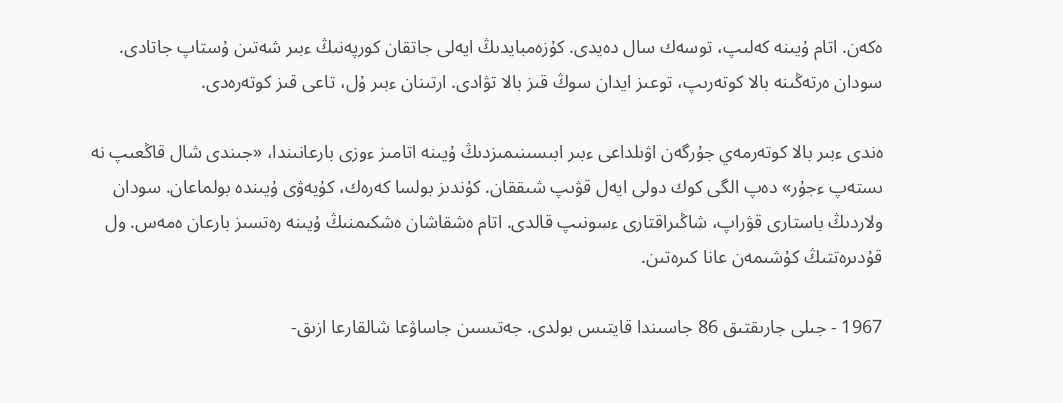ەكەن. اتام ۇيىنە كەلىپ، توسەك سال دەيدى. كۇزەمبايدىڭ ايەلى جاتقان كورپەنىڭ ءبىر شەتىن ۇستاپ جاتادى. سودان ەرتەڭىنە بالا كوتەرىپ، توعىز ايدان سوڭ قىز بالا تۋادى. ارتىنان ءبىر ۇل، تاعى قىز كوتەرەدى.

ەندى ءبىر بالا كوتەرمەي جۇرگەن اۋىلداعى ءبىر ابىسىنىمىزدىڭ ۇيىنە اتامىز ءوزى بارعانىندا، «جىندى شال قاڭعىپ نە ىستەپ ءجۇر» دەپ الگى كوك دولى ايەل قۋىپ شىققان. كۇندىز بولسا كەرەك، كۇيەۋى ۇيىندە بولماعان. سودان ولاردىڭ باستارى قۋراپ، شاڭىراقتارى ءسونىپ قالدى. اتام ەشقاشان ەشكىمنىڭ ۇيىنە رەتسىز بارعان ەمەس. ول قۇدىرەتتىڭ كۇشىمەن عانا كىرەتىن.

1967 - جىلى جارىقتىق 86 جاسىندا قايتىس بولدى. جەتىسىن جاساۋعا شالقارعا ازىق-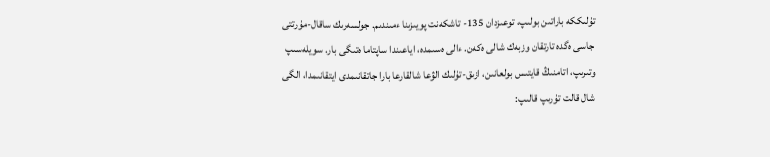تۇلىككە باراتىن بولىپ، توعىزدان 135- تاشكەنت پويىزىنا ءمىندىم. جولسەرىك ساقال-مۇرتتى جاسى ەگدە تارتقان وزبەك شالى ەكەن. ءالى ەسىمدە، اياعىندا ساپتاما ەتىگى بار. سويلەسىپ وتىرىپ، اتامنىڭ قايتىس بولعانىن، ازىق-تۇلىك الۋعا شالقارعا بارا جاتقانىمدى ايتقانىمدا، الگى شال قالت تۇرىپ قالىپ: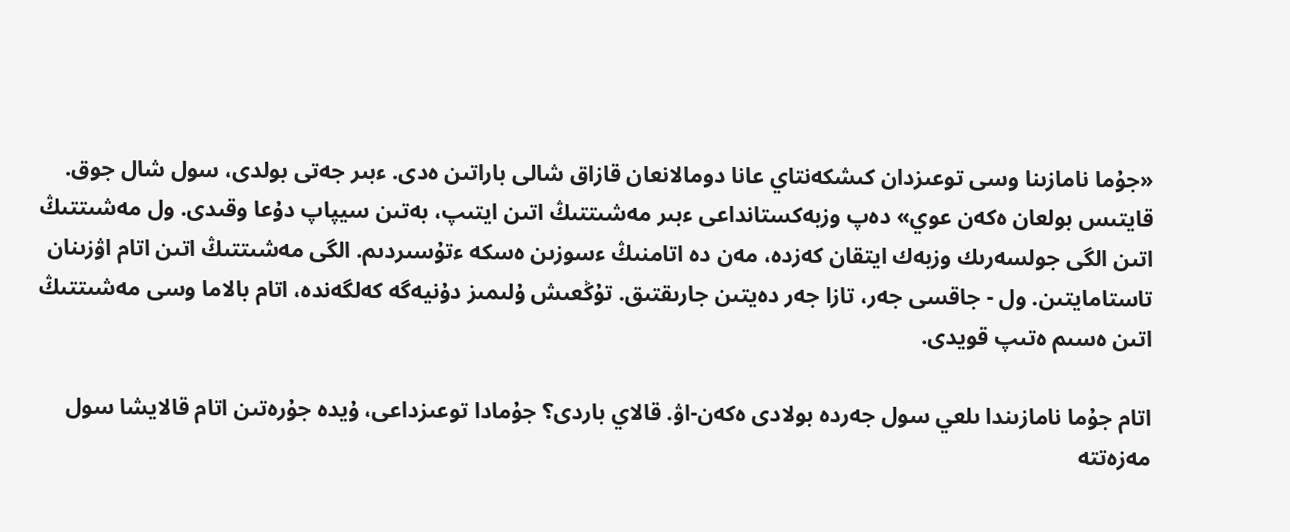«جۇما نامازىنا وسى توعىزدان كىشكەنتاي عانا دومالانعان قازاق شالى باراتىن ەدى. ءبىر جەتى بولدى، سول شال جوق. قايتىس بولعان ەكەن عوي» دەپ وزبەكستانداعى ءبىر مەشىتتىڭ اتىن ايتىپ، بەتىن سيپاپ دۇعا وقىدى. ول مەشىتتىڭ اتىن الگى جولسەرىك وزبەك ايتقان كەزدە، مەن دە اتامنىڭ ءسوزىن ەسكە ءتۇسىردىم. الگى مەشىتتىڭ اتىن اتام اۋزىنان تاستامايتىن. ول - جاقسى جەر، تازا جەر دەيتىن جارىقتىق. تۇڭعىش ۇلىمىز دۇنيەگە كەلگەندە، اتام بالاما وسى مەشىتتىڭ اتىن ەسىم ەتىپ قويدى.

اتام جۇما نامازىندا ىلعي سول جەردە بولادى ەكەن-اۋ. قالاي باردى؟ جۇمادا توعىزداعى، ۇيدە جۇرەتىن اتام قالايشا سول مەزەتتە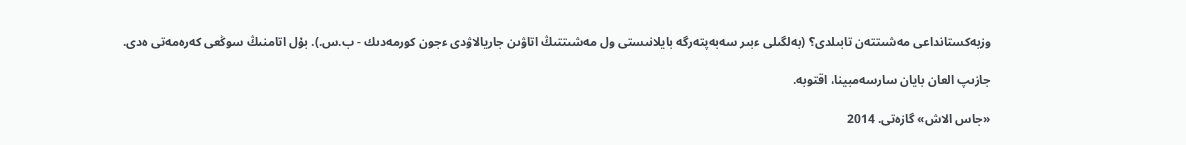وزبەكستانداعى مەشىتتەن تابىلدى؟ (بەلگىلى ءبىر سەبەپتەرگە بايلانىستى ول مەشىتتىڭ اتاۋىن جاريالاۋدى ءجون كورمەدىك - ب.س.). بۇل اتامنىڭ سوڭعى كەرەمەتى ەدى.

جازىپ العان بايان سارسەمبينا، اقتوبە.

«جاس الاش» گازەتى. 2014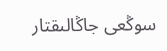سوڭعى جاڭالىقتار